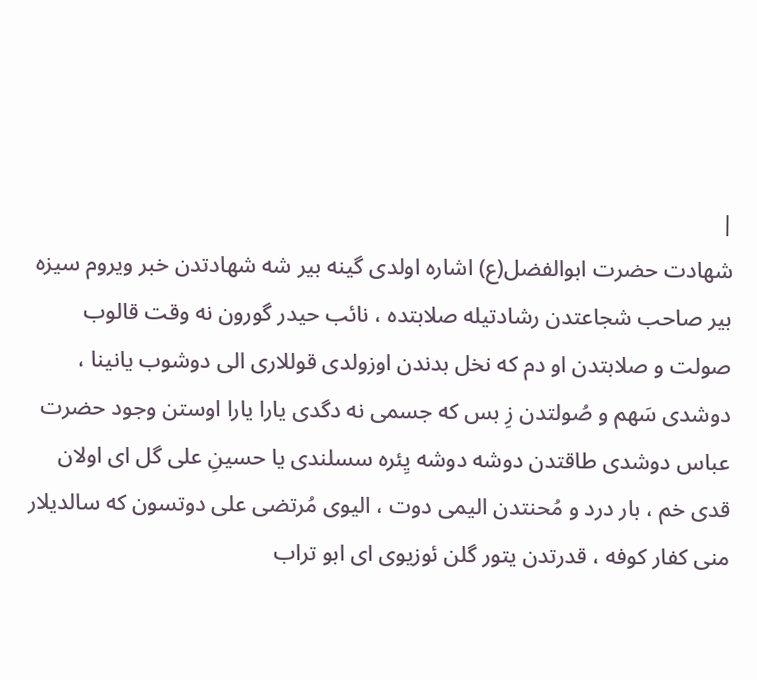|
شهادت حضرت ابوالفضل(ع) اشاره اولدی گینه بیر شه شهادتدن خبر ویروم سیزه بیر صاحب شجاعتدن رشادتیله صلابتده ، نائب حیدر گورون نه وقت قالوب صولت و صلابتدن او دم که نخل بدندن اوزولدی قوللاری الی دوشوب یانینا ، دوشدی سَهم و صُولتدن زِ بس که جسمی نه دگدی یارا یارا اوستن وجود حضرت عباس دوشدی طاقتدن دوشه دوشه یِئره سسلندی یا حسینِ علی گل ای اولان قدی خم ، بار درد و مُحنتدن الیمی دوت ، الیوی مُرتضی علی دوتسون که سالدیلار منی کفار کوفه ، قدرتدن یتور گلن ئوزیوی ای ابو تراب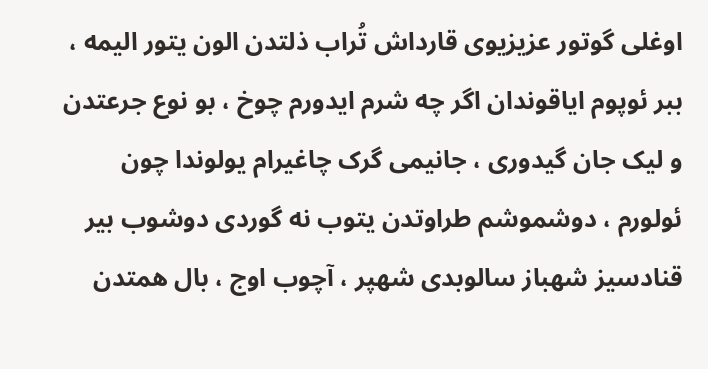اوغلی گوتور عزیزیوی قارداش تُراب ذلتدن الون یتور الیمه ، ببر ئوپوم ایاقوندان اگر چه شرم ایدورم چوخ ، بو نوع جرعتدن و لیک جان گیدوری ، جانیمی گرک چاغیرام یولوندا چون ئولورم ، دوشموشم طراوتدن یتوب نه گوردی دوشوب بیر قنادسیز شهباز سالوبدی شهپر ، آچوب اوج ، بال همتدن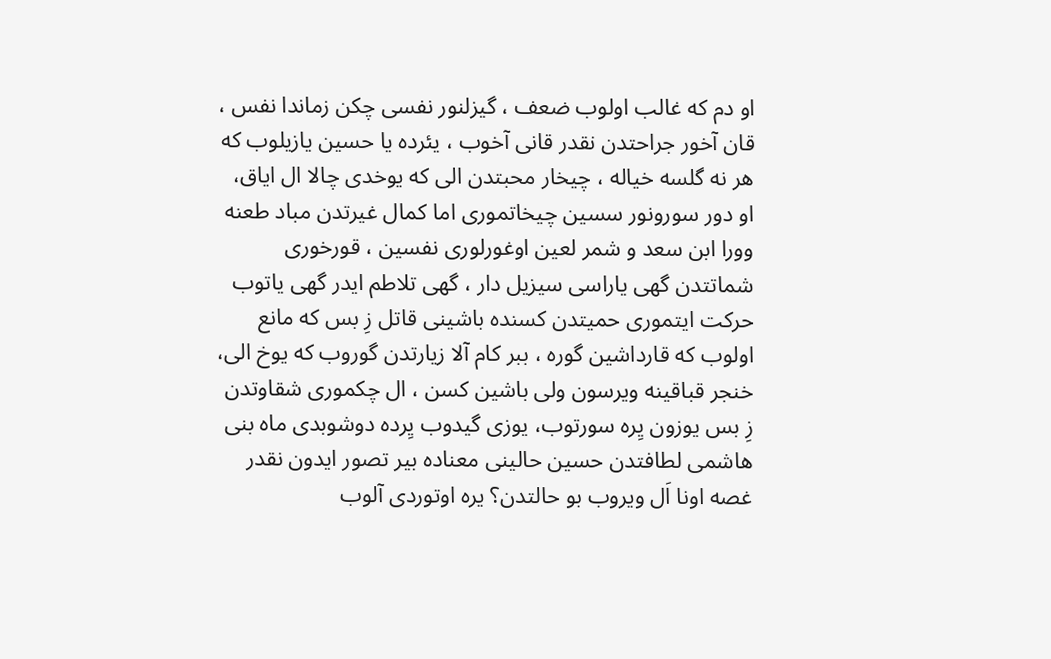او دم که غالب اولوب ضعف ، گیزلنور نفسی چکن زماندا نفس ، قان آخور جراحتدن نقدر قانی آخوب ، یئرده یا حسین یازیلوب که هر نه گلسه خیاله ، چیخار محبتدن الی که یوخدی چالا ال ایاق، او دور سورونور سسین چیخاتموری اما کمال غیرتدن مباد طعنه وورا ابن سعد و شمر لعین اوغورلوری نفسین ، قورخوری شماتتدن گهی یاراسی سیزیل دار ، گهی تلاطم ایدر گهی یاتوب حرکت ایتموری حمیتدن کسنده باشینی قاتل زِ بس که مانع اولوب که قارداشین گوره ، ببر کام آلا زیارتدن گوروب که یوخ الی، خنجر قباقینه ویرسون ولی باشین کسن ، ال چکموری شقاوتدن زِ بس یوزون یِره سورتوب، یوزی گیدوب یِرده دوشوبدی ماه بنی هاشمی لطافتدن حسین حالینی معناده بیر تصور ایدون نقدر غصه اونا اَل ویروب بو حالتدن؟ یره اوتوردی آلوب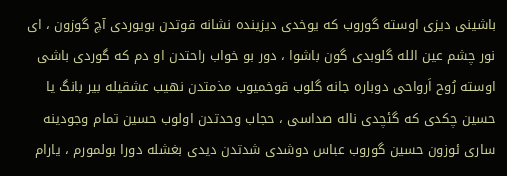باشینی دیزی اوسته گوروب که یوخدی دیزینده نشانه قوتدن بویوردی آچ گوزون ، ای نور چشم عین الله گلوبدی گون باشوا ، دور بو خواب راحتدن او دم که گوردی باشی اوسته رُوح اَرواحی دوباره جانه گلوب قوخمیوب مذمتدن نهیب عشقیله بیر بانگ یا حسین چکدی که گئچدی ناله صداسی ، حجاب وحدتدن اولوب حسین تمام وجودینه ساری ئوزون حسین گوروب عباس دوشدی شدتدن دیدی بغشله دورا بولمورم ، یارام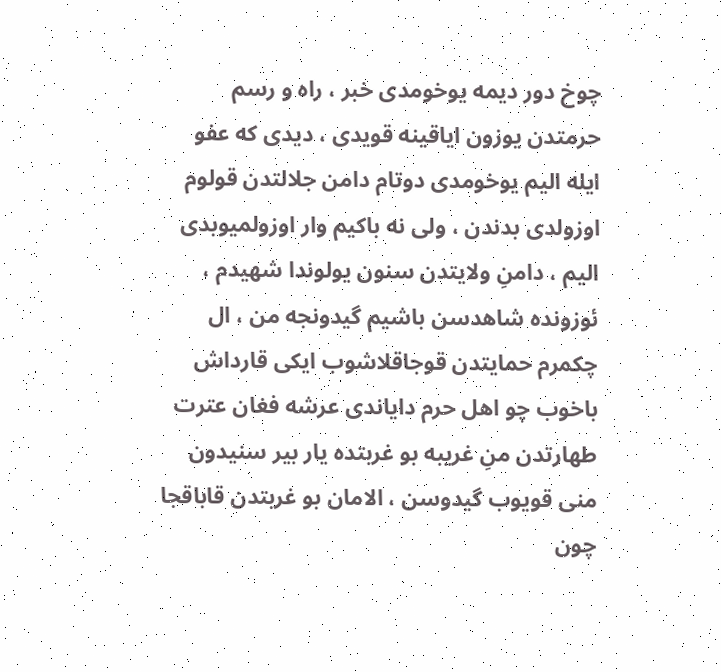چوخ دور دیمه یوخومدی خبر ، راه و رسم حرمتدن یوزون ایاقینه قویدی ، دیدی که عفو ایله الیم یوخومدی دوتام دامن جلالتدن قولوم اوزولدی بدندن ، ولی نه باکیم وار اوزولمیوبدی الیم ، دامنِ ولایتدن سنون یولوندا شهیدم ، ئوزونده شاهدسن باشیم گیدونجه من ، ال چکمرم حمایتدن قوجاقلاشوب ایکی قارداش باخوب چو اهل حرم دایاندی عرشه فغان عترت طهارتدن منِ غریبه بو غربتده یار بیر سنیدون منی قویوب گیدوسن ، الامان بو غربتدن قاباقجا چون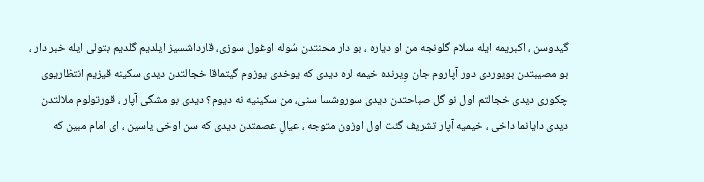گیدوسن ، اکبریمه ایله سلام گلونجه من او دیاره ، بو دار محنتدن سُوله اوغول سوزی، قارداشسیز ایلدیم گلدیم بتولی ایله خبر دار ، بو مصیبتدن بویوردی دور آپاروم جان وِیرنده خیمه لره دیدی که یوخدی یوزوم گیتماقا خجالتدن دیدی سکینه قیزیم انتظاریوی چکوری دیدی خجالتم اول نو گل صباحتدن دیدی سوروشسا سنی، من سکینیه نه دیوم؟ دیدی بو مشگی آپار ، قورتولوم ملالتدن دیدی دایانما داخی ، خیمیه آپار تشریف گئت اول اوزون متوجه ، عیالِ عصمتدن دیدی که سن اوخی یاسین ، ای امام مبین که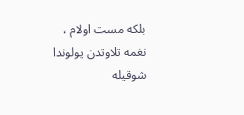بلکه مست اولام ، نغمه تلاوتدن یولوندا شوقیله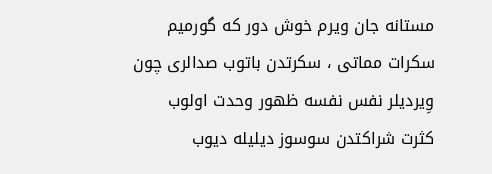مستانه جان ویرم خوش دور که گورمیم سکرات مماتی ، سکرتدن باتوب صدالری چون وِیردیلر نفس نفسه ظهور وحدت اولوب کثرت شراکتدن سوسوز دیلیله دیوب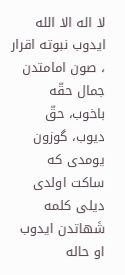لا اله الا الله ایدوب نبوته اقرار ، صون امامتدن جمال حقّه باخوب، حقّ دیوب، گوزون یومدی که ساکت اولدی دیلی کلمه شَهاتدن ایدوب او حاله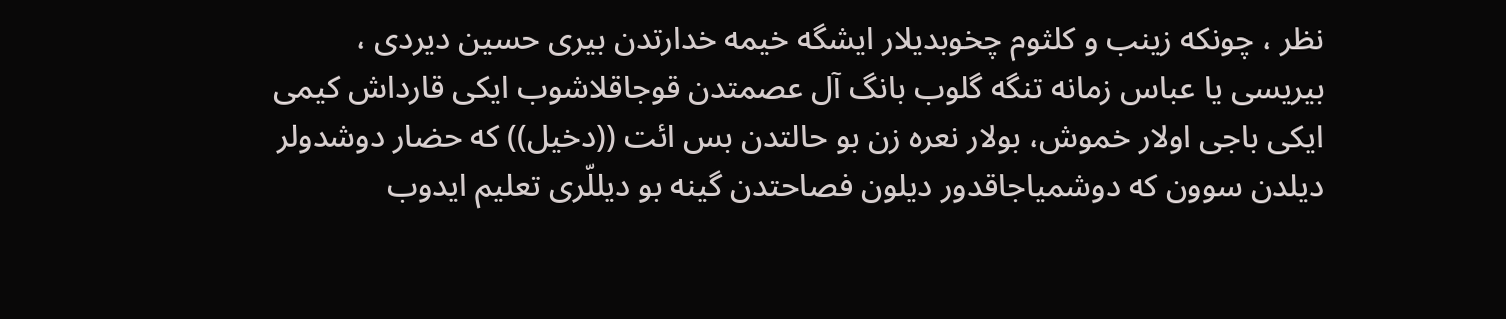نظر ، چونکه زینب و کلثوم چخوبدیلار ایشگه خیمه خدارتدن بیری حسین دیردی ، بیریسی یا عباس زمانه تنگه گلوب بانگ آل عصمتدن قوجاقلاشوب ایکی قارداش کیمی ایکی باجی اولار خموش، بولار نعره زن بو حالتدن بس ائت ((دخیل)) که حضار دوشدولر دیلدن سوون که دوشمیاجاقدور دیلون فصاحتدن گینه بو دیللّری تعلیم ایدوب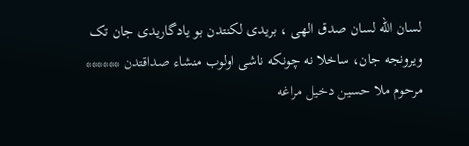لسان الله لسان صدق الهی ، بریدی لکنتدن بو یادگاریدی جان تک ویرونجه جان، ساخلا نه چونکه ناشی اولوب منشاء صداقتدن ****** مرحوم ملا حسین دخیل مراغه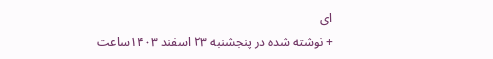ای
+ نوشته شده در پنجشنبه ۲۳ اسفند ۱۴۰۳ساعت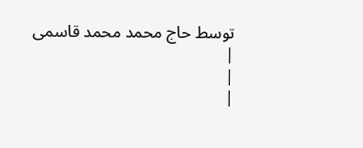توسط حاج محمد محمد قاسمی
|
|
|